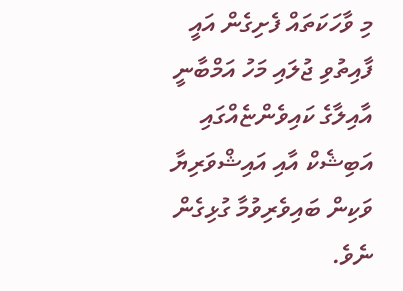މި ވާހަކަތައް ފެށިގެން އައީ ފާއިތުވި ޖުލައި މަހު އަމްބާނީ އާއިލާގެ ކައިވެންޏެއްގައި އަބިޝެކް އާއި އައިޝްވަރިޔާ ވަކިން ބައިވެރިވުމާ ގުޅިގެން ނެވެ.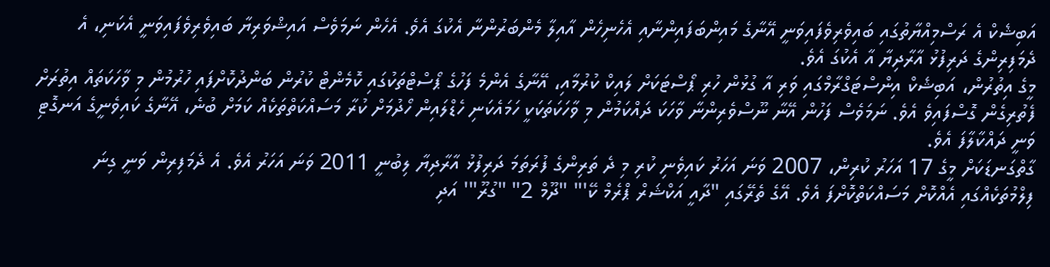އަބިޝެކް އެ ރަސްމިއްޔާތުގައި ބައިވެރިވެފައިވަނީ އޭނާގެ މައިންބަފައިންނާއި އެހެނިހެން އާއިލާ މެންބަރުންނާ އެކުގަ އެވެ. އެހެން ނަމަވެސް އައިޝްވަރިޔާ ބައިވެރިވެފައިވަނީ އެކަނި، އެ ދެމަފިރިންގެ ދަރިފުޅު އާރާދިޔާ އާ އެކުގަ އެވެ.
މީގެ އިތުރުން، އަބިޝެކް އިންސްޓަގްރާމްގައި ވަރި އާ ގުޅުން ހުރި ޕޯސްޓަކަށް ލައިކް ކުރުމާއި، އޭނާގެ އެންމެ ފަހުގެ ޕޯސްޓްތަކުގައި ކޮމެންޓް ކުރުން ބަންދުކޮށްފައި ހުރުމުން މި ވާހަކަތައް އިތުރަށް ފެތުރިގެން ގޮސްފައިވެ އެވެ. ނަމަވެސް ފަހުން އޭނާ ނޫސްވެރިންނާ ވާހަކަ ދައްކަމުން މި ވާހަކަތަކަކީ ހަމައެކަނި ހެޑްލައިން ހޯދުމަށް ކުރާ މަސައްކަތްތަކެއް ކަމަށް ބުނެ، އޭނާގެ ކައިވެނީގެ އަނގޮޓި ވަނީ ދައްކާލާފަ އެވެ.
ގާތްގަނޑަކަށް މީގެ 17 އަހަރު ކުރިން، 2007 ވަނަ އަހަރު ކައިވެނި ކުރި މި ދެ ތަރިންގެ ފުރަތަމަ ދަރިފުޅު އާރާދިޔާ ލިބުނީ 2011 ވަނަ އަހަރު އެވެ. އެ ދެމަފިރިން ވަނީ ގިނަ ފިލްމުތަކެއްގައި އެއްކޮށް މަސައްކަތްކޮށްފަ އެވެ. އޭގެ ތެރޭގައި "ދާއީ އަކްޝަރް ޕްރެމް ކޭ'" "ދޫމް 2" "ގުރޫ"' އަދި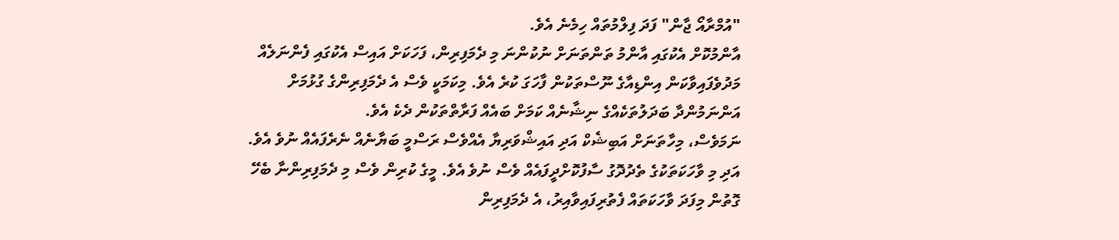"އުމްރާއޯ ޖާން" ފަދަ ފިލްމުތައް ހިމެނެ އެވެ.
އާންމުކޮށް އެކުގައި އާންމު ތަންތަނަށް ނުކުންނަ މި ދެމަފިރިން، ފަހަކަށް އައިސް އެކުގައި ފެންނަލެއް މަދުވެފައިވާކަން އިންޑިއާގެ ނޫސްތަކުން ފާހަގަ ކުރެ އެވެ. މިކަމަކީ ވެސް އެ ދެމަފިރިންގެ ގުޅުމަށް އަންނަމުންދާ ބަދަލުތަކެއްގެ ނިޝާނެއް ކަމަށް ބައެއް ފަރާތްތަކުން ދެކެ އެވެ.
ނަމަވެސް، މިހާތަނަށް އަބިޝެކް އަދި އައިޝްވަރިޔާ އެއްވެސް ރަސްމީ ބަޔާނެއް ނެރެފައެއް ނުވެ އެވެ. އަދި މި ވާހަކަތަކުގެ ތެދުދޮގު ސާފުކޮށްދީފައެއް ވެސް ނުވެ އެވެ. މީގެ ކުރިން ވެސް މި ދެމަފިރިންނާ ބެހޭ ގޮތުން މިފަދަ ވާހަކަތައް ފެތުރިފައިވާއިރު، އެ ދެމަފިރިން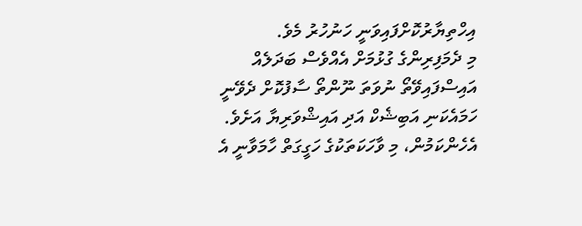އިހްތިޔާރުކޮށްފައިވަނީ ހަނުހުރު މެވެ.
މި ދެމަފިރިންގެ ގުޅުމަށް އެއްވެސް ބަދަލެއް އައިސްފައިވޭތޯ ނުވަތަ ނޫންތޯ ސާފުކޮށް ދެވޭނީ ހަމައެކަނި އަބިޝެކް އަދި އައިޝްވަރިޔާ އަށެވެ. އެހެންކަމުން، މި ވާހަކަތަކުގެ ހަގީގަތް ހާމަވާނީ އެ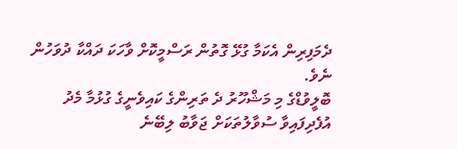ދެމަފިރިން އެކަމާ ގުޅޭ ގޮތުން ރަސްމީކޮށް ވާހަކަ ދައްކާ ދުވަހުން ނެވެ.
ބޮލީވުޑްގެ މި މަޝްހޫރު ދެ ތަރިންގެ ކައިވެނީގެ ގުޅުމާ މެދު އުފެދިފައިވާ ސުވާލުތަކަށް ޖަވާބު ލިބޭނެ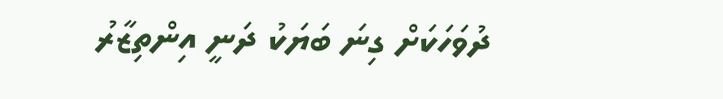ދުވަހަކަށް ގިނަ ބަޔަކު ދަނީ އިންތިޒާރު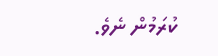ކުރަމުން ނެވެ.